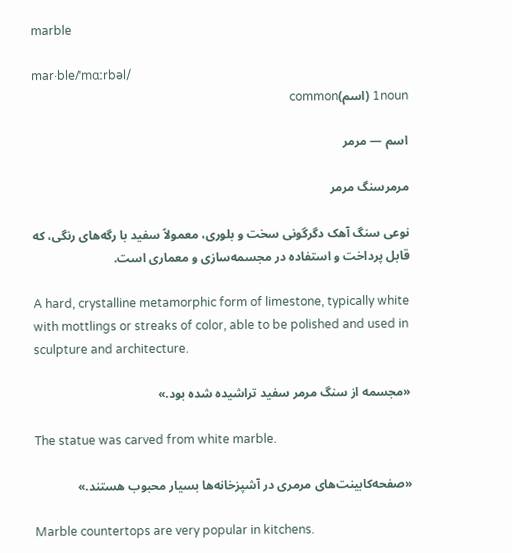marble

mar·ble/ˈmɑːrbəl/
1noun (اسم)common

اسم — مرمر

مرمرسنگ مرمر

نوعی سنگ آهک دگرگونی سخت و بلوری، معمولاً سفید با رگه‌های رنگی، که قابل پرداخت و استفاده در مجسمه‌سازی و معماری است.

A hard, crystalline metamorphic form of limestone, typically white with mottlings or streaks of color, able to be polished and used in sculpture and architecture.

«مجسمه از سنگ مرمر سفید تراشیده شده بود.»

The statue was carved from white marble.

«صفحه‌کابینت‌های مرمری در آشپزخانه‌ها بسیار محبوب هستند.»

Marble countertops are very popular in kitchens.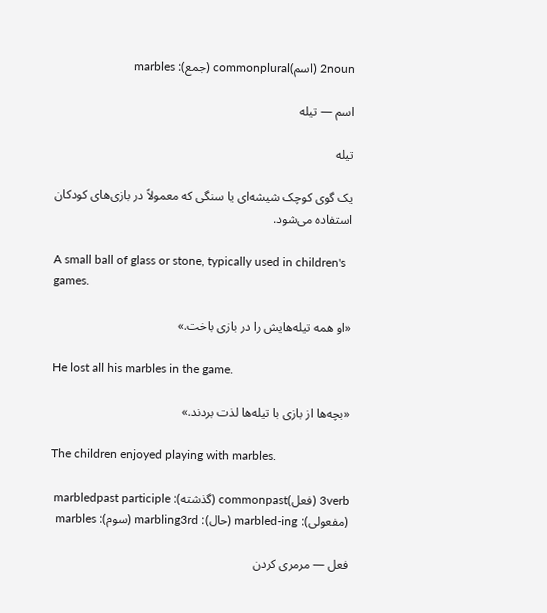2noun (اسم)commonplural (جمع): marbles

اسم — تیله

تیله

یک گوی کوچک شیشه‌ای یا سنگی که معمولاً در بازی‌های کودکان استفاده می‌شود.

A small ball of glass or stone, typically used in children's games.

«او همه تیله‌هایش را در بازی باخت.»

He lost all his marbles in the game.

«بچه‌ها از بازی با تیله‌ها لذت بردند.»

The children enjoyed playing with marbles.

3verb (فعل)commonpast (گذشته): marbledpast participle (مفعولی): marbled-ing (حال): marbling3rd (سوم): marbles

فعل — مرمری کردن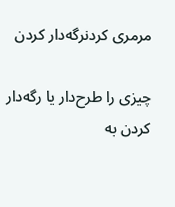مرمری کردنرگه‌دار کردن

چیزی را طرح‌دار یا رگه‌دار کردن به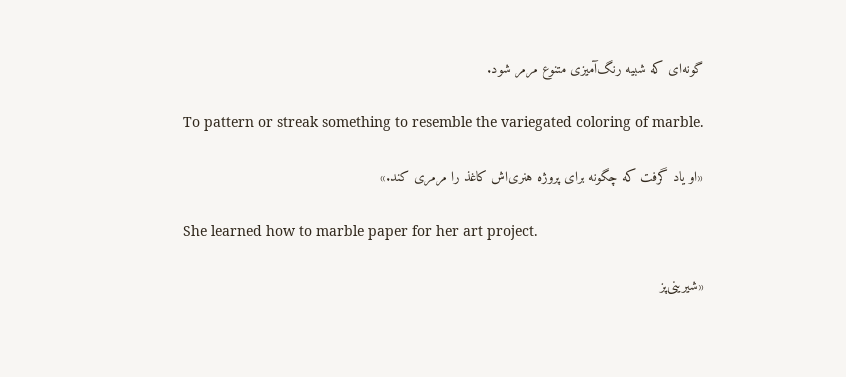گونه‌ای که شبیه رنگ‌آمیزی متنوع مرمر شود.

To pattern or streak something to resemble the variegated coloring of marble.

«او یاد گرفت که چگونه برای پروژه هنری‌اش کاغذ را مرمری کند.»

She learned how to marble paper for her art project.

«شیرینی‌پز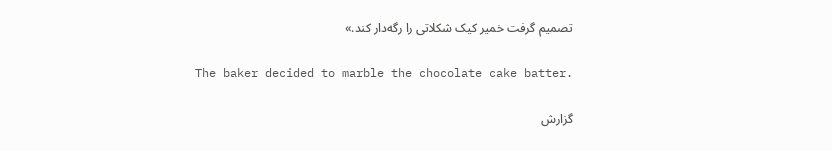تصمیم گرفت خمیر کیک شکلاتی را رگه‌دار کند.»

The baker decided to marble the chocolate cake batter.

گزارش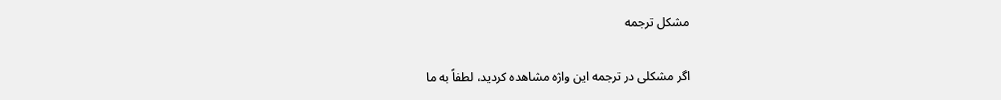مشکل ترجمه

اگر مشکلی در ترجمه این واژه مشاهده کردید، لطفاً به ما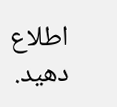اطلاع دهید.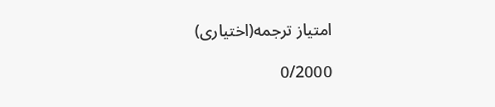امتیاز ترجمه(اختیاری)

0/2000